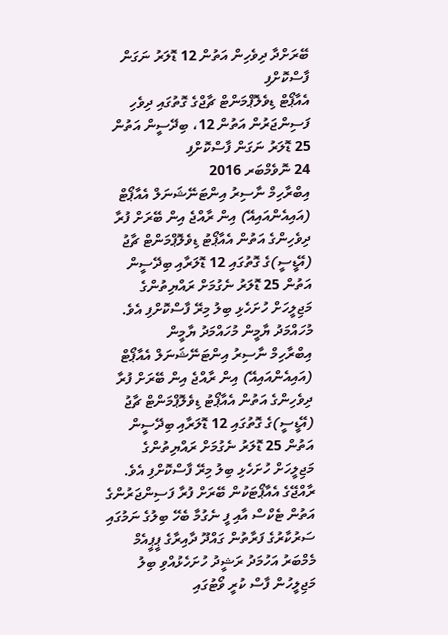ބޭރަށްދާ ދިވެހިން އަތުން 12 ޑޮލަރު ނަގަން ފާސްކޮށްފި
އެއާޕޯޓް ޑިވެލޮޕްމަންޓް ޗާޖްގެ ގޮތުގައި ދިވެހި ފަސިންޖަރުން އަތުން 12، ބިދޭސީން އަތުން 25 ޑޮލަރު ނަގަން ފާސްކޮށްފި
24 ނޮވެމްބަރ 2016
އިބްރާހިމް ނާސިރު އިންޓަނޭޝަނަލް އެއާޕޯޓް (އައިއެންއައިއޭ) އިން ރާއްޖެ އިން ބޭރަށް ފުރާ ދިވެހިންގެ އަތުން އެއާޕޯޓު ޑިވެލޮޕްމަންޓް ޗާޖު (އޭޑީސީ)ގެ ގޮތުގައި 12 ޑޮލަރާއި ބިދޭސީން އަތުން 25 ޑޮލަރު ނެގުމަށް ރައްޔިތުންގެ މަޖިލީހަށް ހުށަހެޅި ބިލު މިރޭ ފާސްކޮށްފި އެވެ.
މުހައްމަދު ޔާމީން މުހައްމަދު ޔާމީން
އިބްރާހިމް ނާސިރު އިންޓަނޭޝަނަލް އެއާޕޯޓް (އައިއެންއައިއޭ) އިން ރާއްޖެ އިން ބޭރަށް ފުރާ ދިވެހިންގެ އަތުން އެއާޕޯޓު ޑިވެލޮޕްމަންޓް ޗާޖު (އޭޑީސީ)ގެ ގޮތުގައި 12 ޑޮލަރާއި ބިދޭސީން އަތުން 25 ޑޮލަރު ނެގުމަށް ރައްޔިތުންގެ މަޖިލީހަށް ހުށަހެޅި ބިލު މިރޭ ފާސްކޮށްފި އެވެ.
ރާއްޖޭގެ އެއާޕޯޓަކުން ބޭރަށް ފުރާ ފަސިންޖަރުންގެ އަތުން ޓެކްސް އާއި ފީ ނެގުމާ ބެހޭ ބިލުގެ ނަމުގައި ސަރުކާރުގެ ފަރާތުން ގައްދޫ ދާއިރާގެ ޕީޕީއެމް މެމްބަރު އަހުމަދު ރަޝީދު ހުށަހެޅުއްވި ބިލު މަޖިލީހުން ފާސް ކުރީ ވޯޓުގައި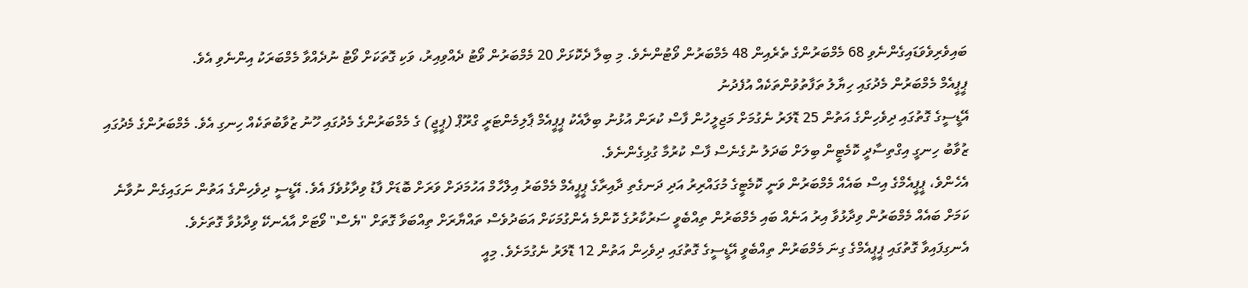ބައިވެރިވެވަޑައިގެންނެވި 68 މެމްބަރުންގެ ތެރެއިން 48 މެމްބަރުން ވޯޓުންނެވެ. މި ބިލާ ދެކޮޅަށް 20 މެމްބަރުން ވޯޓު ދެއްވިއިރު، ވަކި ގޮތަކަށް ވޯޓު ނުދެއްވާ މެމްބަރަކު އިންނެވި އެވެ.
ޕީޕީއެމް މެމްބަރުން މެދުގައި ހިޔާލު ތަފާތުވުންތަކެއް އުފެދުނު
އޭޑީސީގެ ގޮތުގައި ދިވެހިންގެ އަތުން 25 ޑޮލަރު ނެގުމަށް މަޖިލީހުން ފާސް ކުރަން އުޅުނު ބިލާއެކު ޕީޕީއެމް ޕާލިމެންޓަރީ ގްރޫޕް (ޕީޖީ) ގެ މެމްބަރުންގެ މެދުގައި ހޫނު ޒުވާބުތަކެއް ހިނގި އެވެ. މެމްބަރުންގެ މެދުގައި ޒުވާބު ހިނގީ އިގްތިސާދީ ކޮމެޓީން ބިލަށް ބަދަލު ނުގެނެސް ފާސް ކުރުމާ ގުޅިގެންނެވެ.
އެހެންވެ، ޕީޕީއެމްގެ އިސް ބައެއް މެމްބަރުން ވަނީ ކޮމެޓީގެ މުގައްރިރު އަދި ދަނގެތި ދާއިރާގެ ޕީޕީއެމް މެމްބަރު އިލްހާމް އަހުމަދަށް ވަރަށް ބޮޑަށް ފާޑު ވިދާޅުވެފަ އެވެ. އޭޑީސީ ދިވެހިންގެ އަތުން ނަގައިގެން ނުވާނެ ކަމަށް ބައެއް މެމްބަރުން ވިދާޅުވާ އިރު އަނެއް ބައި މެމްބަރުން ތިއްބެވީ ސަރުކާރުގެ ކޮންމެ އެންގުމަކަށް އަބަދުވެސް ތައްޔާރަށް ތިއްބަވާ ގޮތަށް "ޔެސް" ވޯޓަށް އާއެނކޭ ވިދާޅުވާ ގޮތަށެވެ.
އެނގިފައިވާ ގޮތުގައި ޕީޕީއެމްގެ ގިނަ މެމްބަރުން ތިއްބެވީ އޭޑީސީގެ ގޮތުގައި ދިވެހިން އަތުން 12 ޑޮލަރު ނެގުމަށެވެ. މިއީ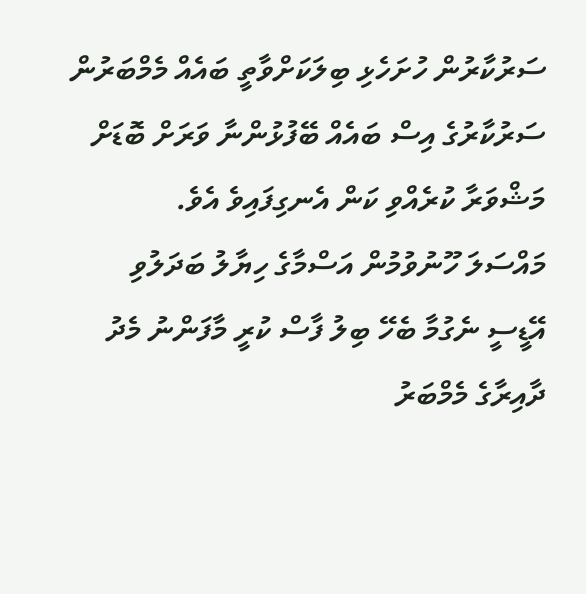ސަރުކާރުން ހުށަހެޅި ބިލަކަށްވާތީ ބައެއް މެމްބަރުން ސަރުކާރުގެ އިސް ބައެއް ބޭފުޅުންނާ ވަރަށް ބޮޑަށް މަޝްވަރާ ކުރެއްވި ކަން އެނގިފައިވެ އެވެ.
މައްސަލަ ހޫނުވުމުން އަސްމާގެ ހިޔާލު ބަދަލުވި
އޭޑީސީ ނެގުމާ ބެހޭ ބިލު ފާސް ކުރީ މާފަންނު މެދު ދާއިރާގެ މެމްބަރު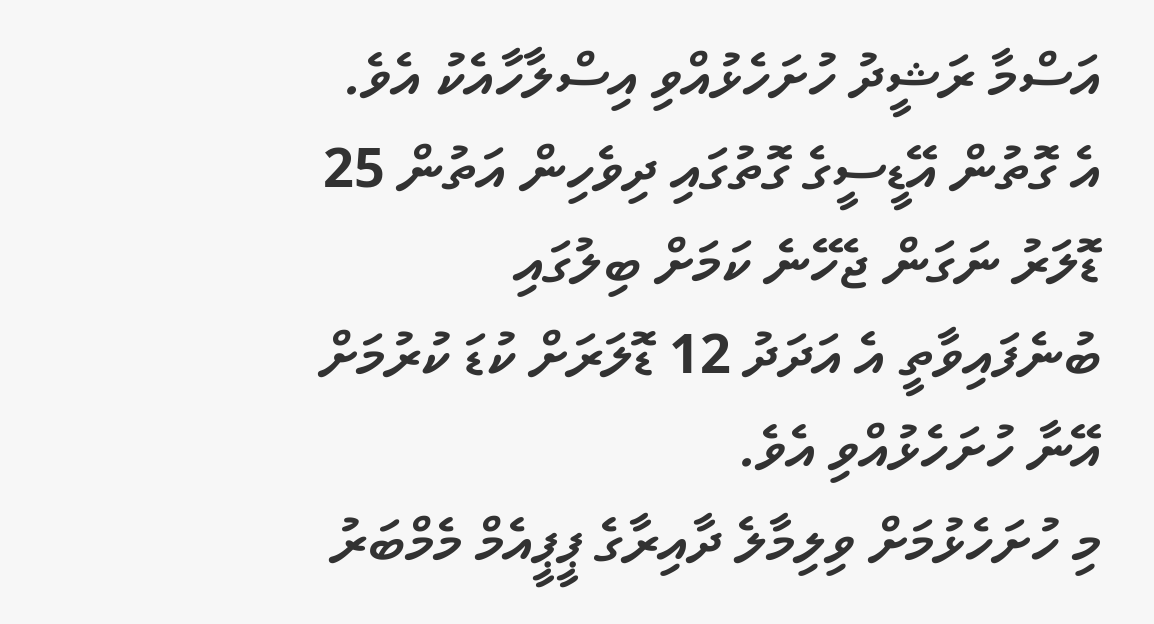އަސްމާ ރަޝީދު ހުށަހެޅުއްވި އިސްލާހާއެކު އެވެ. އެ ގޮތުން އޭޑީސީގެ ގޮތުގައި ދިވެހިން އަތުން 25 ޑޮލަރު ނަގަން ޖެހޭނެ ކަމަށް ބިލުގައި ބުނެފައިވާތީ އެ އަދަދު 12 ޑޮލަރަށް ކުޑަ ކުރުމަށް އޭނާ ހުށަހެޅުއްވި އެވެ.
މި ހުށަހެޅުމަށް ވިލިމާލެ ދާއިރާގެ ޕީޕީއެމް މެމްބަރު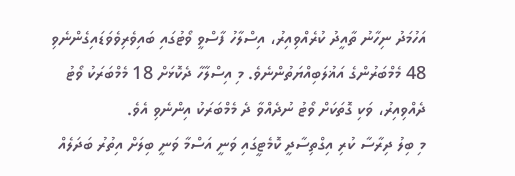އަހުމަދު ނިހާނު ތާއީދު ކުރެއްވިއިރު، އިސްލާހު ފާސްވީ ވޯޓުގައި ބައިވެރިވެވަޑައިގެންނެވި 48 މެމްބަރުންގެ އަޣުލަބިއްޔަތުންނެވެ. މި އިސްލާހާ ދެކޮޅަށް 18 މެމްބަރަކު ވޯޓު ދެއްވިއިރު، ވަކި ގޮތަކަށް ވޯޓު ނުދެއްވާ ދެ މެމްބަރަކު އިންނެވި އެވެ.
މި ބިލު ދިރާސާ ކުރި އިގްތިސާދީ ކޮމެޓީގައި ވަނީ އަސްމާ ވަނީ ބިލަށް އިތުރު ބަދަލެއް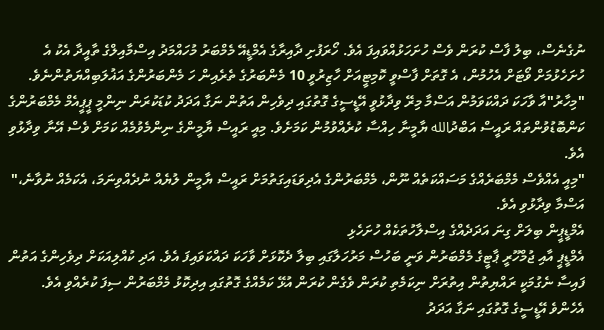ނުގެނެސް، ބިލު ފާސް ކުރަން ވެސް ހުށަހަޅުއްވައިފަ އެވެ. ހޯރަފުށި ދާއިރާގެ އެމްޑީއޭ މެމްބަރު މުހައްމަދު އިސްމާއިލްގެ ތާއީދާ އެކު އެ ހުށަހެޅުމަށް ވޯޓަށް އެހުމުން، އެ ގޮތަށް ފާސްވީ ކޮމިޓީއަށް ހާޒިރުވީ 10 މެންބަރުގެ ތެރެއިން ހަ މެންބަރުންގެ އަޣުލަބިއްޔަތުންނެވެ.
"މިހާރު"އާ ވާހަކަ ދައްކަވަމުން އަސްމާ މިރޭ ވިދާޅުވީ އޭޑީސީގެ ގޮތުގައި ދިވެހިން އަތުން ނަގާ އަދަދު ކުޑަކުރަން ނިންމީ ޕީޕީއެމް މެމްބަރުންގެ ކަންބޮޑުވުންތައް ރައީސް އަބްދުالله ޔާމީނާ ހިއްސާ ކުރެއްވުމުން ކަމަށެވެ. މިއީ ރައީސް ޔާމީންގެ ނިންމެވުމެއް ކަމަށް ވެސް އޭނާ ވިދާޅުވި އެވެ.
"މިއީ އެއްވެސް މެމްބަރެއްގެ މަސައްކަތެއް ނޫން، މެމްބަރުންގެ އެދިވަޑައިގަތުމަށް ރައީސް ޔާމީން ލުޔެއް ނުދެއްވިނަމަ، އެކަމެއް ނުވާނެ،" އަސްމާ ވިދާޅުވި އެވެ.
އެމްޑީޕީން ބިލަށް ގިނަ އަދަދެއްގެ އިސްލާހުތަކެއް ހުށަހެޅި
އެމްޑީޕީ އާއި ޖުމްހޫރީ ޕާޓީގެ މެމްބަރުން ވަނީ ބަހުސް މަރުހަލާގައި ބިލާ ދެކޮޅަށް ވާހަކަ ދައްކަވައިފަ އެވެ. އަދި ކުއްލިއަކަށް ދިވެހިންގެ އަތުން ފައިސާ ނެގުމަކީ ރައްޔިތުން އިތުރަށް ނިކަމެތި ކުރަން ވެގެން ކުރަން އުޅޭ ކަމެއްގެ ގޮތުގައި އިދިކޮޅު މެމްބަރުން ސިފަ ކުރެއްވި އެވެ.
އެހެންވެ އޭޑީސީގެ ގޮތުގައި ނަގާ އަދަދު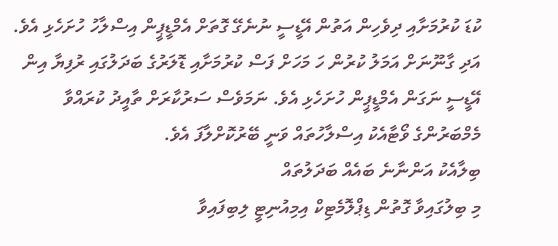ކުޑަ ކުރުމަށާއި ދިވެހިން އަތުން އޭޑީސީ ނުނެގޭ ގޮތަށް އެމްޑީޕީން އިސްލާހު ހުށަހެޅި އެވެ. އަދި ގާނޫނަށް އަމަލު ކުރުން ހަ މަހަށް ފަސް ކުރުމަށާއި ޑޮލަރުގެ ބަދަލުގައި ރުފިޔާ އިން އޭޑީސީ ނަގަން އެމްޑީޕީން ހުށަހެޅި އެވެ. ނަމަވެސް ސަރުކާރަށް ތާއީދު ކުރައްވާ މެމްބަރުންގެ ވޯޓާއެކު އިސްލާހުތައް ވަނީ ބޭރުކޮށްލާފަ އެވެ.
ބިލާއެކު އަންނާނެ ބައެއް ބަދަލުތައް
މި ބިލުގައިވާ ގޮތުން ޑިޕްލޮމެޓިކް އިމިއުނިޓީ ލިބިފައިވާ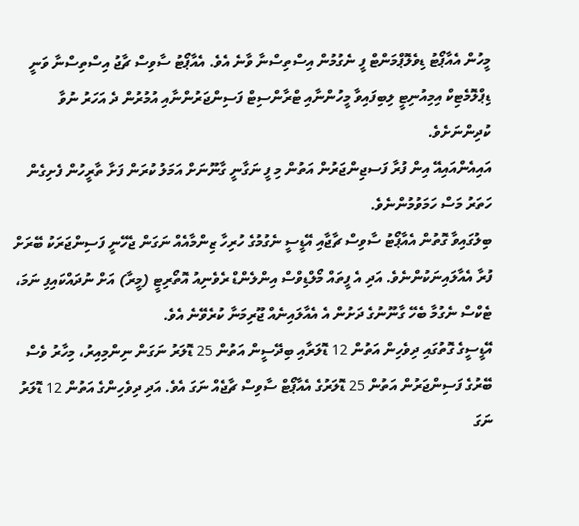މީހުން އެއާޕޯޓު ޑިވެލޮޕްމަންޓް ފީ ނެގުމުން އިސްތިސްނާ ވާނެ އެވެ. އެއާޕޯޓު ސާވިސް ޗާޖު އިސްތިސްނާ ވަނީ ޑިޕްލޮމެޓިކް އިމިއުނިޓީ ލިބިފައިވާ މީހުންނާއި ޓްރާންސިޓް ފަސިންޖަރުންނާއި އުމުރުން ދެ އަހަރު ނުވާ ކުދިންނަށެވެ.
އައިއެންއައިއޭ އިން ފުރާ ފަސޖިންޖަރުން އަތުން މި ފީ ނަގާނީ ގާނޫނަށް އަމަލު ކުރަން ފަށާ ތާރީހުން ފެށިގެން ހަތަރު މަސް ހަމަވުމުންނެވެ.
ބިލުގައިވާ ގޮތުން އެއާޕޯޓު ސާވިސް ޗާޖާއި އޭޑީސީ ނެގުމުގެ ހުރިހާ ޒިންމާއެއް ނަގަން ޖެހޭނީ ފަސިންޖަރަކު ބޭރަށް ފުރާ އެއާލައިނަކުންނެވެ. އަދި އެ ފީތައް މޯލްޑިވްސް އިންލެންޑް ރެވެނިއު އޮތޯރިޓީ (މީރާ) އަށް ނުދައްކައިފި ނަމަ، ޓެކްސް ނެގުމާ ބެހޭ ގާނޫނުގެ ދަށުން އެ އެއާލައިނެއް ޖޫރިމަނާ ކުރެވޭނެ އެވެ.
އޭޑީސީގެ ގޮތުގައި ދިވެހިން އަތުން 12 ޑޮލަރާއި ބިދޭސީން އަތުން 25 ޑޮލަރު ނަގަން ނިންމިއިރު، މިހާރު ވެސް ބޭރުގެ ފަސިންޖަރުން އަތުން 25 ޑޮލަރުގެ އެއާޕޯޓް ސާވިސް ޗާޖެއް ނަގަ އެވެ. އަދި ދިވެހިންގެ އަތުން 12 ޑޮލަރު ނަގަ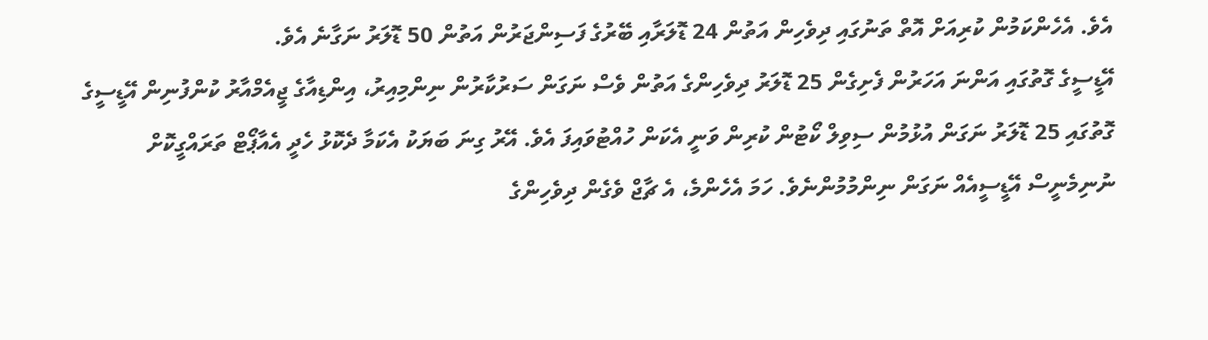އެވެ. އެހެންކަމުން ކުރިއަށް އޮތް ތަނުގައި ދިވެހިން އަތުން 24 ޑޮލަރާއި ބޭރުގެ ފަސިންޖަރުން އަތުން 50 ޑޮލަރު ނަގާނެ އެވެ.
އޭޑީސީގެ ގޮތުގައި އަންނަ އަހަރުން ފެށިގެން 25 ޑޮލަރު ދިވެހިންގެ އަތުން ވެސް ނަގަން ސަރުކާރުން ނިންމިއިރު، އިންޑިއާގެ ޖީއެމްއާރު ކުންފުނިން އޭޑީސީގެ ގޮތުގައި 25 ޑޮލަރު ނަގަން އުޅުމުން ސިވިލް ކޯޓުން ކުރިން ވަނީ އެކަން ހުއްޓުވައިފަ އެވެ. އޭރު ގިނަ ބަޔަކު އެކަމާ ދެކޮޅު ހެދީ އެއާޕޯޓް ތަރައްގީކޮށް ނުނިމެނީސް އޭޑީސީއެއް ނަގަން ނިންމުމުންނެވެ. ހަމަ އެހެންމެ، އެ ޗާޖް ވެގެން ދިވެހިންގެ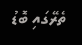ތެރޭގައި ބޮޑު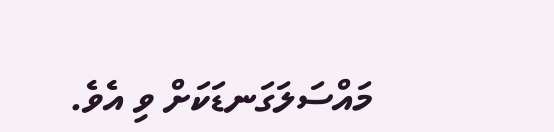މައްސަލަގަނޑަކަށް ވި އެވެ.